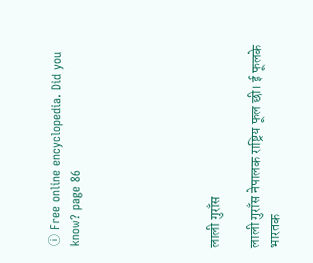ⓘ Free online encyclopedia. Did you know? page 86






लाली गुराँस

लाली गुराँस नेपालक राष्ट्रिय फूल छी। ई फूलके भारतक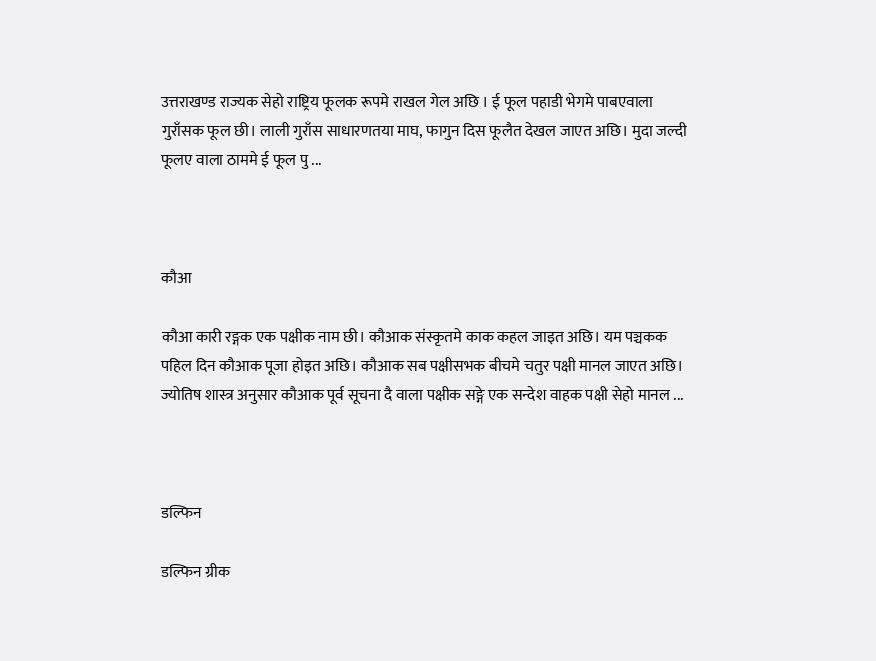उत्तराखण्ड राज्यक सेहो राष्ट्रिय फूलक रूपमे राखल गेल अछि । ई फूल पहाडी भेगमे पाबएवाला गुराँसक फूल छी। लाली गुराँस साधारणतया माघ, फागुन दिस फूलैत देखल जाएत अछि। मुदा जल्दी फूलए वाला ठाममे ई फूल पु ...



कौआ

कौआ कारी रङ्गक एक पक्षीक नाम छी। कौआक संस्कृतमे काक कहल जाइत अछि। यम पञ्चकक पहिल दिन कौआक पूजा होइत अछि। कौआक सब पक्षीसभक बीचमे चतुर पक्षी मानल जाएत अछि। ज्योतिष शास्त्र अनुसार कौआक पूर्व सूचना दै वाला पक्षीक सङ्गे एक सन्देश वाहक पक्षी सेहो मानल ...



डल्फिन

डल्फिन ग्रीक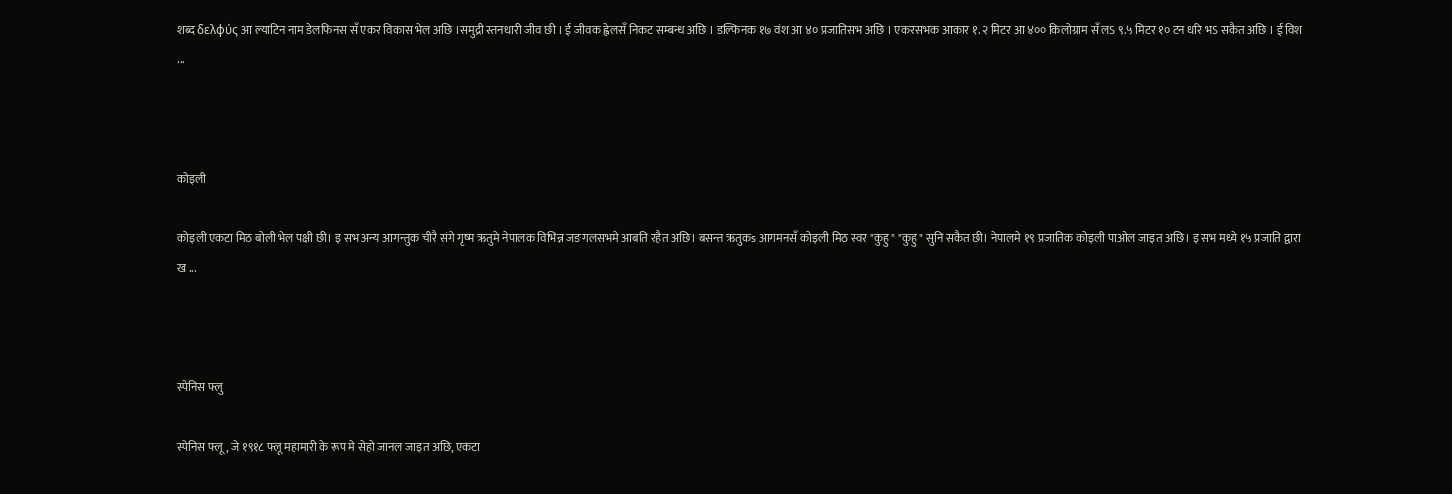शब्द δελφύς आ ल्याटिन नाम डेलफिनस सँ एकर विकास भेल अछि ।समुद्री स्तनधारी जीव छी । ई जीवक ह्वेलसँ निकट सम्बन्ध अछि । डल्फिनक १७ वंश आ ४० प्रजातिसभ अछि । एकरसभक आकार १.२ मिटर आ ४०० किलोग्राम सँ लऽ ९.५ मिटर १० टन धरि भऽ सकैत अछि । ई विश ...



कोइली

कोइली एकटा मिठ बोली भेल पक्षी छी। इ सभ अन्य आगन्तुक चीरै संगे गृष्म ऋतुमे नेपालक विभिन्न जङगलसभमे आबति रहैत अछि। बसन्त ऋतुकs आगमनसँ कोइली मिठ स्वर "कुहु" "कुहु" सुनि सकैत छी। नेपालमे १९ प्रजातिक कोइली पाओल जाइत अछि। इ सभ मध्ये १५ प्रजाति द्वारा ख ...



स्पेनिस फ्लु

स्पेनिस फ्लू, जे १९१८ फ्लू महामारी के रूप मे सेहो जानल जाइत अछि, एकटा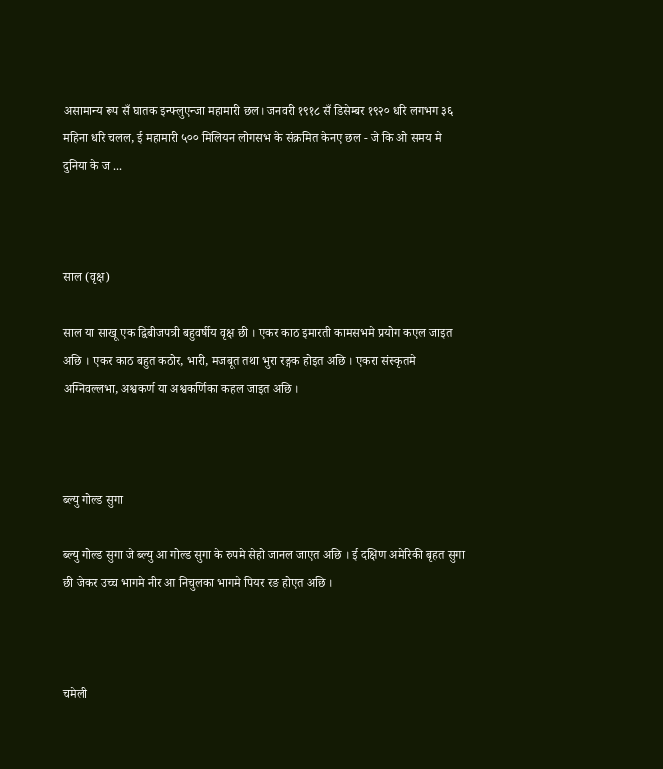असामान्य रूप सँ घातक इन्फ्लुएन्जा महामारी छल। जनवरी १९१८ सँ डिसेम्बर १९२० धरि लगभग ३६ महिना धरि चलल, ई महामारी ५०० मिलियन लोगसभ के संक्रमित केनए छल - जे कि ओ समय मे दुनिया के ज ...



साल (वृक्ष)

साल या साखू एक द्विबीजपत्री बहुवर्षीय वृक्ष छी । एकर काठ इमारती कामसभमे प्रयोग कएल जाइत अछि । एकर काठ बहुत कठोर, भारी, मजबूत तथा भुरा रङ्गक होइत अछि । एकरा संस्कृतमे अग्निवल्लभा, अश्वकर्ण या अश्वकर्णिका कहल जाइत अछि ।



ब्ल्यु गोल्ड सुगा

ब्ल्यु गोल्ड सुगा जे ब्ल्यु आ गोल्ड सुगा के रुपमे सेहो जानल जाएत अछि । ई दक्षिण अमेरिकी बृहत सुगा छी जेकर उच्च भागमे नीर आ निचुलका भागमे पियर रङ होएत अछि ।



चमेली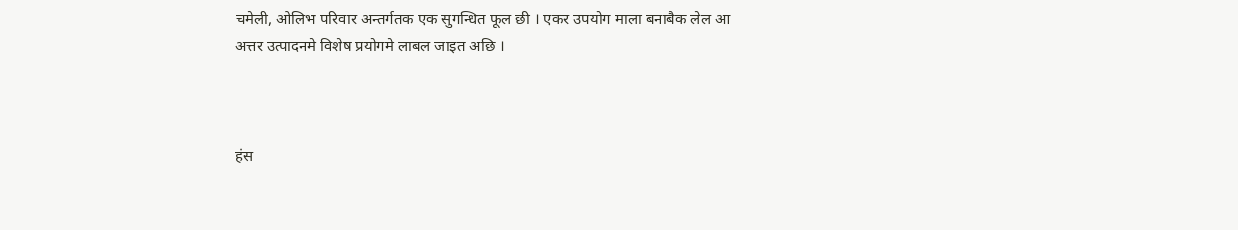चमेली, ओलिभ परिवार अन्तर्गतक एक सुगन्धित फूल छी । एकर उपयोग माला बनाबैक लेल आ अत्तर उत्पादनमे विशेष प्रयोगमे लाबल जाइत अछि ।



हंस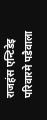राजहंस एन्टिडेइ परिवारमे पडैवाला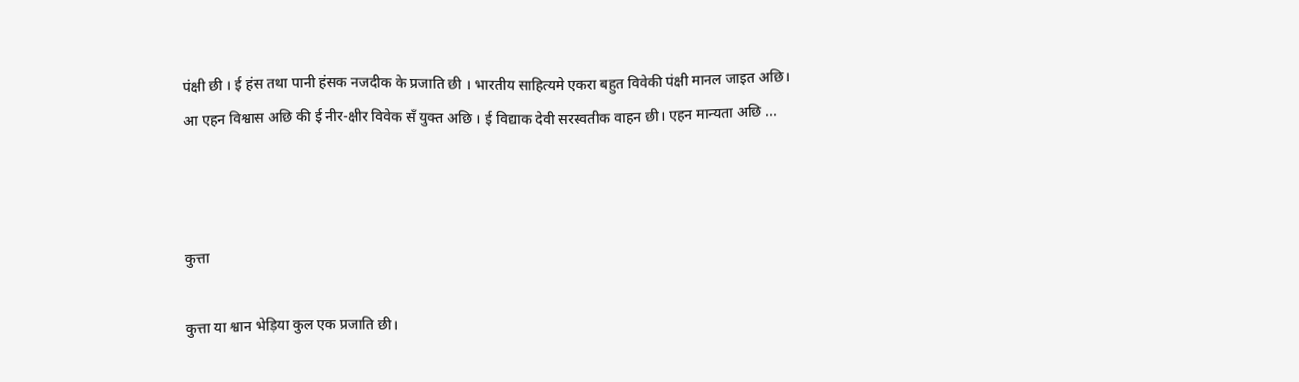पंक्षी छी । ई हंस तथा पानी हंसक नजदीक के प्रजाति छी । भारतीय साहित्यमे एकरा बहुत विवेकी पंक्षी मानल जाइत अछि। आ एहन विश्वास अछि की ई नीर-क्षीर विवेक सँ युक्त अछि । ई विद्याक देवी सरस्वतीक वाहन छी। एहन मान्यता अछि ...



कुत्ता

कुत्ता या श्वान भेड़िया कुल एक प्रजाति छी।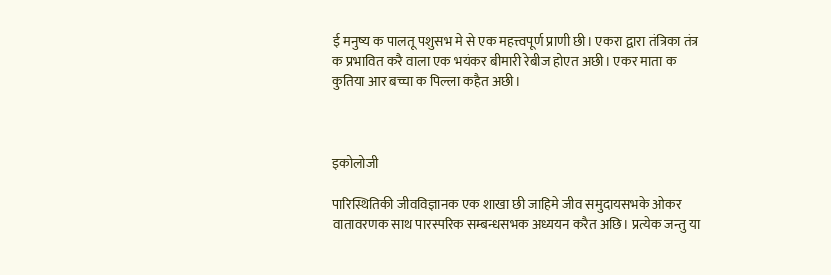ई मनुष्य क पालतू पशुसभ मे से एक महत्त्वपूर्ण प्राणी छी। एकरा द्वारा तंत्रिका तंत्र क प्रभावित करै वाला एक भयंकर बीमारी रेबीज होएत अछी। एकर माता क कुतिया आर बच्चा क पिल्ला कहैत अछी।



इकोलोजी

पारिस्थितिकी जीवविज्ञानक एक शाखा छी जाहिमे जीव समुदायसभके ओकर वातावरणक साथ पारस्परिक सम्बन्धसभक अध्ययन करैत अछि। प्रत्येक जन्तु या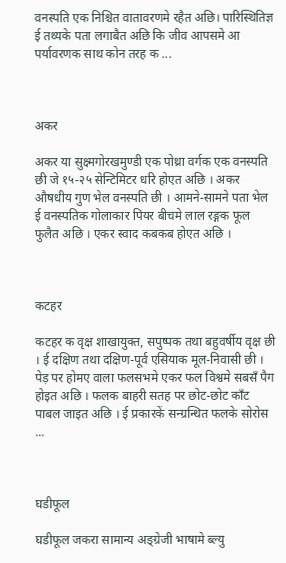वनस्पति एक निश्चित वातावरणमे रहैत अछि। पारिस्थितिज्ञ ई तथ्यके पता लगाबैत अछि कि जीव आपसमे आ पर्यावरणक साथ कोन तरह क ...



अकर

अकर या सुक्ष्मगोरखमुण्डी एक पोथ्रा वर्गक एक वनस्पति छी जे १५-२५ सेन्टिमिटर धरि होएत अछि । अकर औषधीय गुण भेल वनस्पति छी । आमने-सामने पता भेल ई वनस्पतिक गोलाकार पियर बीचमे लाल रङ्गक फूल फुलैत अछि । एकर स्वाद कबकब होएत अछि ।



कटहर

कटहर क वृक्ष शाखायुक्त, सपुष्पक तथा बहुवर्षीय वृक्ष छी । ई दक्षिण तथा दक्षिण-पूर्व एसियाक मूल-निवासी छी । पेड़ पर होमए वाला फलसभमे एकर फल विश्वमे सबसँ पैग होइत अछि । फलक बाहरी सतह पर छोट-छोट काँट पाबल जाइत अछि । ई प्रकारकें सन्ग्रन्थित फलके सोरोस ...



घडीफूल

घडीफूल जकरा सामान्य अङ्ग्रेजी भाषामे ब्ल्यु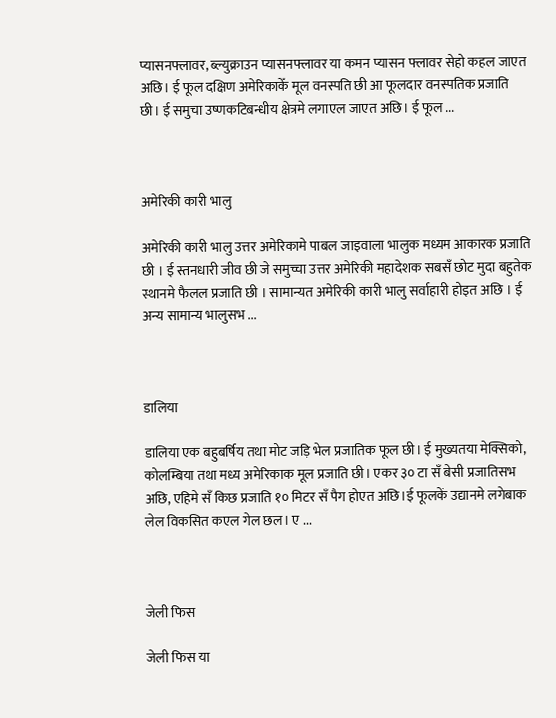प्यासनफ्लावर, ब्ल्युक्राउन प्यासनफ्लावर या कमन प्यासन फ्लावर सेहो कहल जाएत अछि। ई फूल दक्षिण अमेरिकाकेँ मूल वनस्पति छी आ फूलदार वनस्पतिक प्रजाति छी। ई समुचा उष्णकटिबन्धीय क्षेत्रमे लगाएल जाएत अछि। ई फूल ...



अमेरिकी कारी भालु

अमेरिकी कारी भालु उत्तर अमेरिकामे पाबल जाइवाला भालुक मध्यम आकारक प्रजाति छी । ई स्तनधारी जीव छी जे समुच्चा उत्तर अमेरिकी महादेशक सबसँ छोट मुदा बहुतेक स्थानमे फैलल प्रजाति छी । सामान्यत अमेरिकी कारी भालु सर्वाहारी होइत अछि । ई अन्य सामान्य भालुसभ ...



डालिया

डालिया एक बहुबर्षिय तथा मोट जड़ि भेल प्रजातिक फूल छी। ई मुख्यतया मेक्सिको, कोलम्बिया तथा मध्य अमेरिकाक मूल प्रजाति छी। एकर ३० टा सँ बेसी प्रजातिसभ अछि, एहिमे सँ किछ प्रजाति १० मिटर सँ पैग होएत अछि।ई फूलकें उद्यानमे लगेबाक लेल विकसित कएल गेल छल। ए ...



जेली फिस

जेली फिस या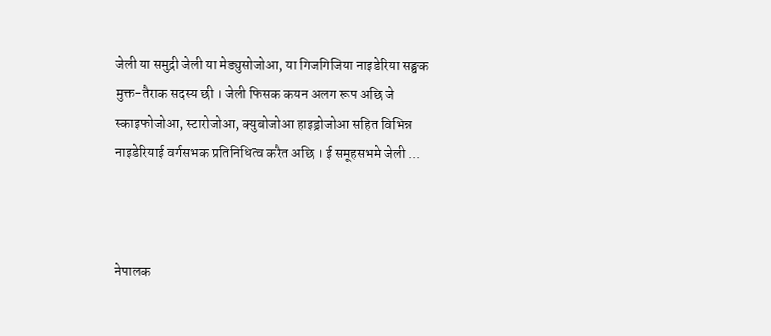जेली या समुद्री जेली या मेड्युसोजोआ, या गिजगिजिया नाइडेरिया सङ्घक मुक्त-तैराक सदस्य छी । जेली फिसक कयन अलग रूप अछि जे स्काइफोजोआ, स्टारोजोआ, क्युबोजोआ हाइड्रोजोआ सहित विभिन्न नाइडेरियाई वर्गसभक प्रतिनिधित्व करैत अछि । ई समूहसभमे जेली ...



नेपालक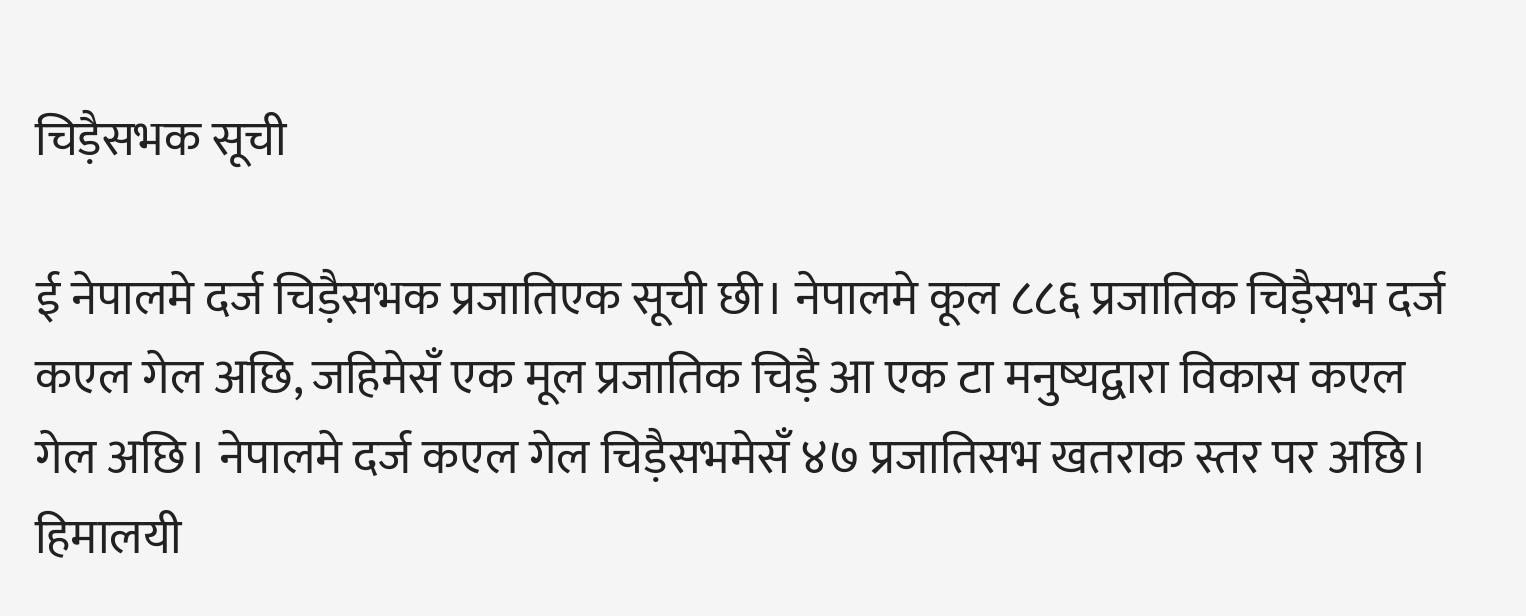चिड़ैसभक सूची

ई नेपालमे दर्ज चिड़ैसभक प्रजातिएक सूची छी। नेपालमे कूल ८८६ प्रजातिक चिड़ैसभ दर्ज कएल गेल अछि, जहिमेसँ एक मूल प्रजातिक चिड़ै आ एक टा मनुष्यद्वारा विकास कएल गेल अछि। नेपालमे दर्ज कएल गेल चिड़ैसभमेसँ ४७ प्रजातिसभ खतराक स्तर पर अछि। हिमालयी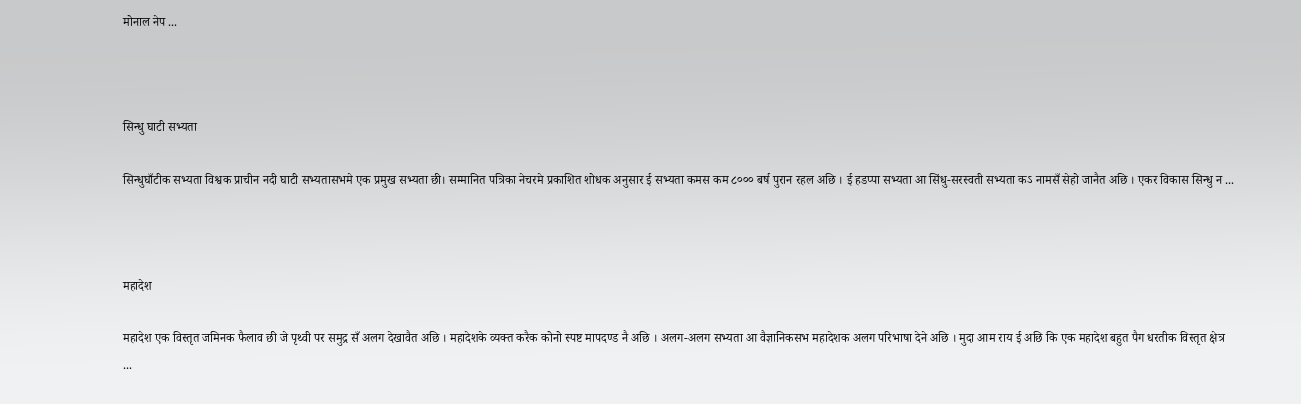मोनाल नेप ...



सिन्धु घाटी सभ्यता

सिन्धुघाँटीक सभ्यता विश्वक प्राचीन नदी घाटी सभ्यतासभमे एक प्रमुख सभ्यता छी। सम्मानित पत्रिका नेचरमे प्रकाशित शोधक अनुसार ई सभ्यता कमस कम ८००० बर्ष पुरान रहल अछि । ई हडप्पा सभ्यता आ सिंधु-सरस्वती सभ्यता कऽ नामसँ सेहो जानैत अछि । एकर विकास सिन्धु न ...



महादेश

महादेश एक विस्तृत जमिनक फैलाव छी जे पृथ्वी पर समुद्र सँ अलग देखावैत अछि । महादेशके व्यक्त करैक कोनो स्पष्ट मापदण्ड नै अछि । अलग-अलग सभ्यता आ वैज्ञानिकसभ महादेशक अलग परिभाषा देने अछि । मुदा आम राय ई अछि कि एक महादेश बहुत पैग धरतीक विस्तृत क्षेत्र ...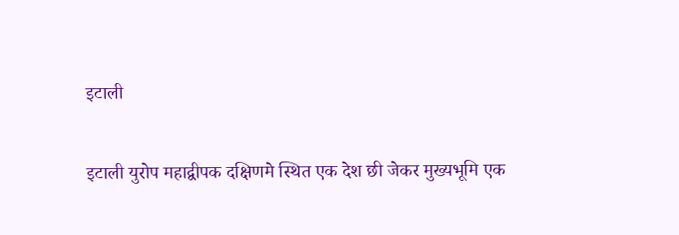इटाली

इटाली युरोप महाद्वीपक दक्षिणमे स्थित एक देश छी जेकर मुख्यभूमि एक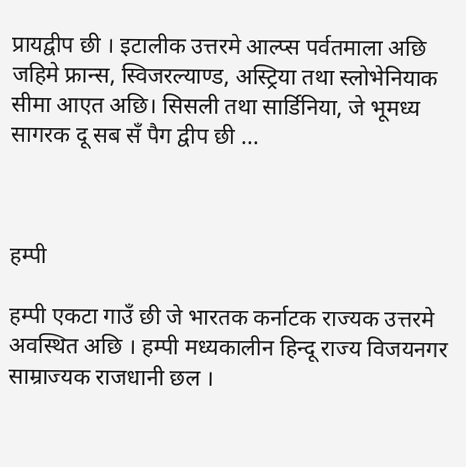प्रायद्वीप छी । इटालीक उत्तरमे आल्प्स पर्वतमाला अछि जहिमे फ्रान्स, स्विजरल्याण्ड, अस्ट्रिया तथा स्लोभेनियाक सीमा आएत अछि। सिसली तथा सार्डिनिया, जे भूमध्य सागरक दू सब सँ पैग द्वीप छी ...



हम्पी

हम्पी एकटा गाउँ छी जे भारतक कर्नाटक राज्यक उत्तरमे अवस्थित अछि । हम्पी मध्यकालीन हिन्दू राज्य विजयनगर साम्राज्यक राजधानी छल ।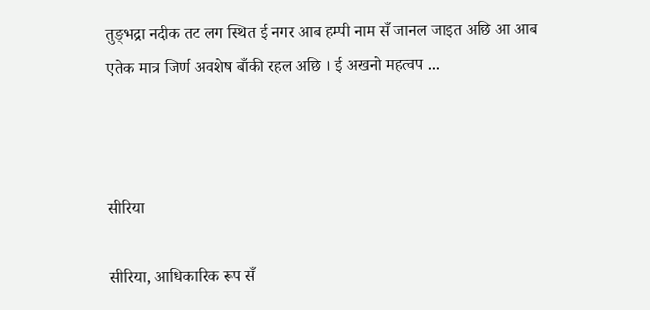तुङ्भद्रा नदीक तट लग स्थित ई नगर आब हम्पी नाम सँ जानल जाइत अछि आ आब एतेक मात्र जिर्ण अवशेष बाँकी रहल अछि । ई अखनो महत्वप ...



सीरिया

सीरिया, आधिकारिक रूप सँ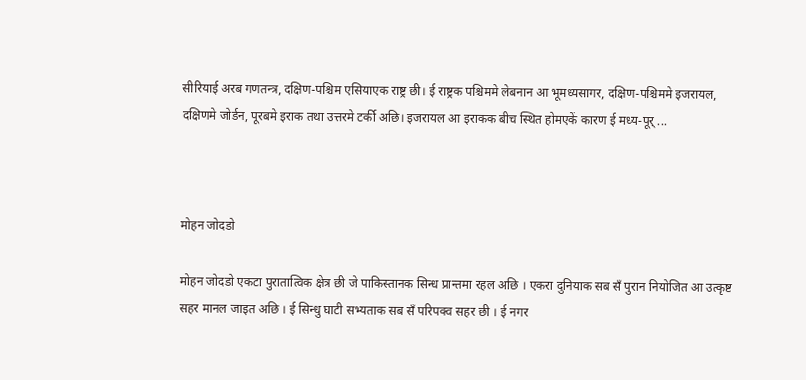सीरियाई अरब गणतन्त्र, दक्षिण-पश्चिम एसियाएक राष्ट्र छी। ई राष्ट्रक पश्चिममे लेबनान आ भूमध्यसागर, दक्षिण-पश्चिममे इजरायल, दक्षिणमे जोर्डन, पूरबमे इराक तथा उत्तरमे टर्की अछि। इजरायल आ इराकक बीच स्थित होमएकें कारण ई मध्य-पूर् ...



मोहन जोदडो

मोहन जोदडो एकटा पुरातात्विक क्षेत्र छी जे पाकिस्तानक सिन्ध प्रान्तमा रहल अछि । एकरा दुनियाक सब सँ पुरान नियोजित आ उत्कृष्ट सहर मानल जाइत अछि । ई सिन्धु घाटी सभ्यताक सब सँ परिपक्व सहर छी । ई नगर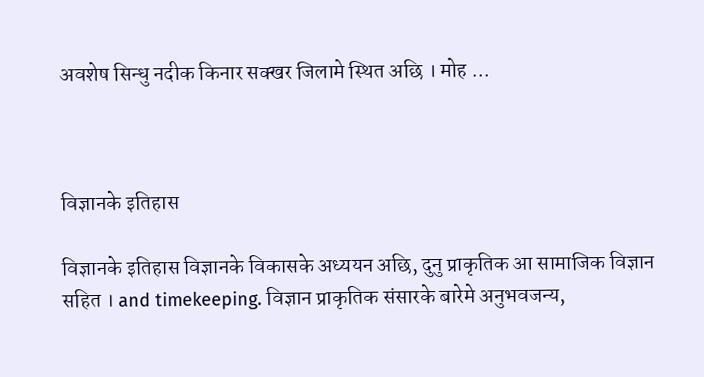अवशेष सिन्धु नदीक किनार सक्खर जिलामे स्थित अछि । मोह ...



विज्ञानके इतिहास

विज्ञानके इतिहास विज्ञानके विकासके अध्ययन अछि, दुनु प्राकृतिक आ सामाजिक विज्ञान सहित । and timekeeping. विज्ञान प्राकृतिक संसारके बारेमे अनुभवजन्य,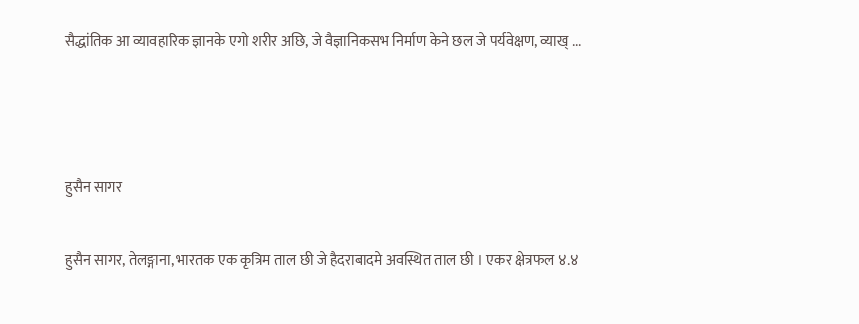सैद्धांतिक आ व्यावहारिक ज्ञानके एगो शरीर अछि, जे वैज्ञानिकसभ निर्माण केने छल जे पर्यवेक्षण, व्याख् ...



हुसैन सागर

हुसैन सागर, तेलङ्गाना, भारतक एक कृत्रिम ताल छी जे हैदराबादमे अवस्थित ताल छी । एकर क्षेत्रफल ४.४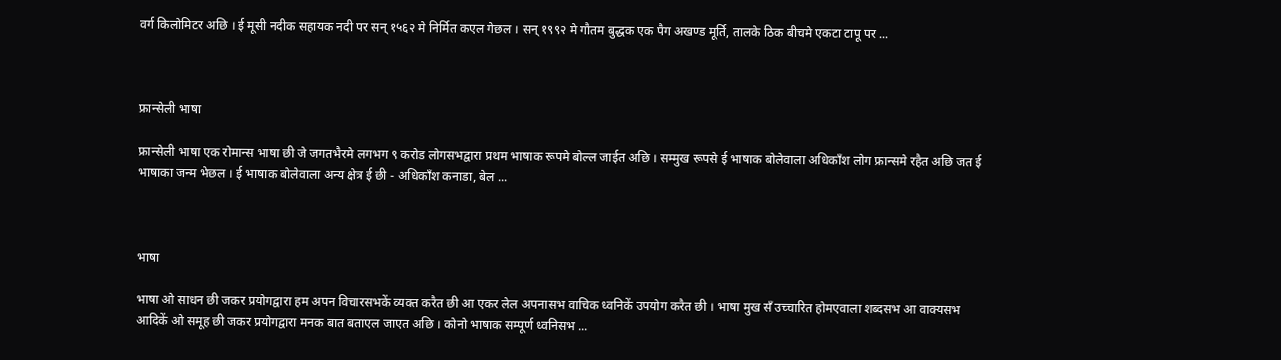वर्ग किलोमिटर अछि । ई मूसी नदीक सहायक नदी पर सन् १५६२ मे निर्मित कएल गेछल । सन् १९९२ मे गौतम बुद्धक एक पैग अखण्ड मूर्ति, तालके ठिक बीचमे एकटा टापू पर ...



फ्रान्सेली भाषा

फ्रान्सेली भाषा एक रोमान्स भाषा छी जे जगतभैरमे लगभग ९ करोड लोगसभद्वारा प्रथम भाषाक रूपमे बोल्ल जाईत अछि । सम्मुख रूपसे ई भाषाक बोलेवाला अधिकाँश लोग फ्रान्समे रहैत अछि जत ई भाषाका जन्म भेछल । ई भाषाक बोलेवाला अन्य क्षेत्र ई छी - अधिकाँश कनाडा, बेल ...



भाषा

भाषा ओ साधन छी जकर प्रयोगद्वारा हम अपन विचारसभकें व्यक्त करैत छी आ एकर लेल अपनासभ वाचिक ध्वनिकें उपयोग करैत छी । भाषा मुख सँ उच्चारित होमएवाला शब्दसभ आ वाक्यसभ आदिकें ओ समूह छी जकर प्रयोगद्वारा मनक बात बताएल जाएत अछि । कोनो भाषाक सम्पूर्ण ध्वनिसभ ...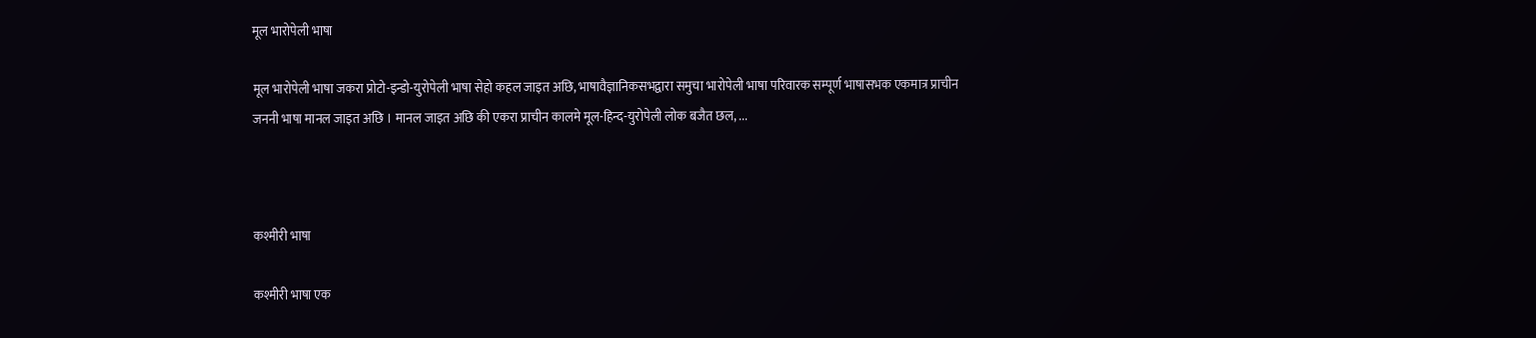मूल भारोपेली भाषा

मूल भारोपेली भाषा जकरा प्रोटो-इन्डो-युरोपेली भाषा सेहो कहल जाइत अछि, भाषावैज्ञानिकसभद्वारा समुचा भारोपेली भाषा परिवारक सम्पूर्ण भाषासभक एकमात्र प्राचीन जननी भाषा मानल जाइत अछि । मानल जाइत अछि की एकरा प्राचीन कालमे मूल-हिन्द-युरोपेली लोक बजैत छल, ...



कश्मीरी भाषा

कश्मीरी भाषा एक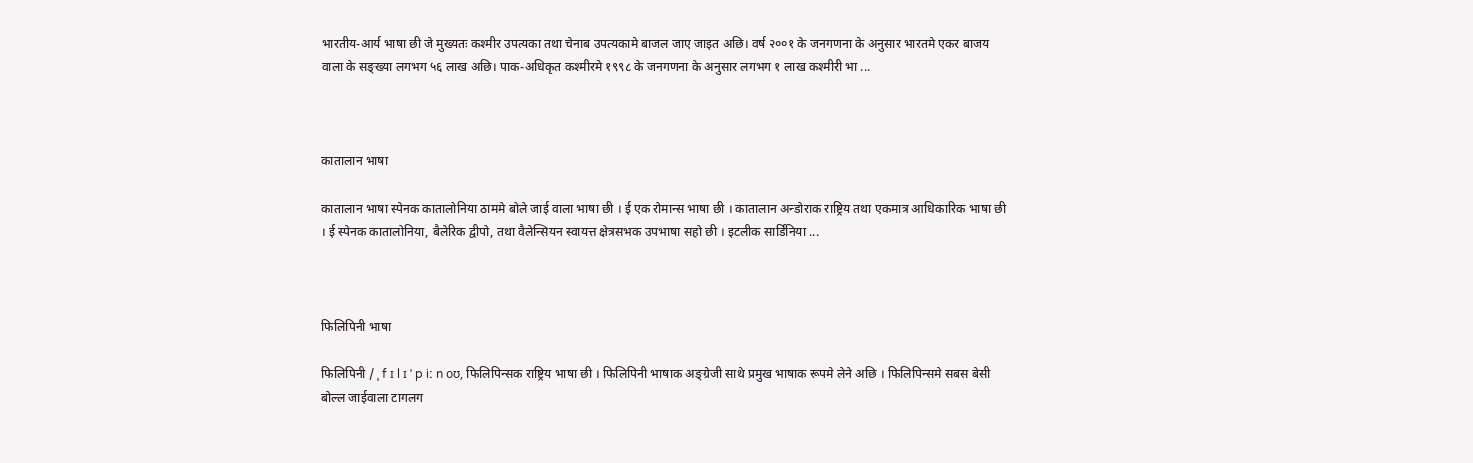भारतीय-आर्य भाषा छी जे मुख्यतः कश्मीर उपत्यका तथा चेनाब उपत्यकामे बाजल जाए जाइत अछि। वर्ष २००१ के जनगणना के अनुसार भारतमे एकर बाजय वाला के सङ्ख्या लगभग ५६ लाख अछि। पाक-अधिकृत कश्मीरमे १९९८ के जनगणना के अनुसार लगभग १ लाख कश्मीरी भा ...



कातालान भाषा

कातालान भाषा स्पेनक कातालोनिया ठाममे बोले जाई वाला भाषा छी । ई एक रोमान्स भाषा छी । कातालान अन्डोराक राष्ट्रिय तथा एकमात्र आधिकारिक भाषा छी । ई स्पेनक कातालोनिया, बैलेरिक द्वीपो, तथा वैलेन्सियन स्वायत्त क्षेत्रसभक उपभाषा सहो छी । इटलीक सार्डिनिया ...



फिलिपिनी भाषा

फिलिपिनी / ˌ f ɪ l ɪ ˈ p iː n oʊ, फिलिपिन्सक राष्ट्रिय भाषा छी । फिलिपिनी भाषाक अङ्ग्रेजी साथे प्रमुख भाषाक रूपमे लेने अछि । फिलिपिन्समे सबस बेसी बोल्ल जाईवाला टागलग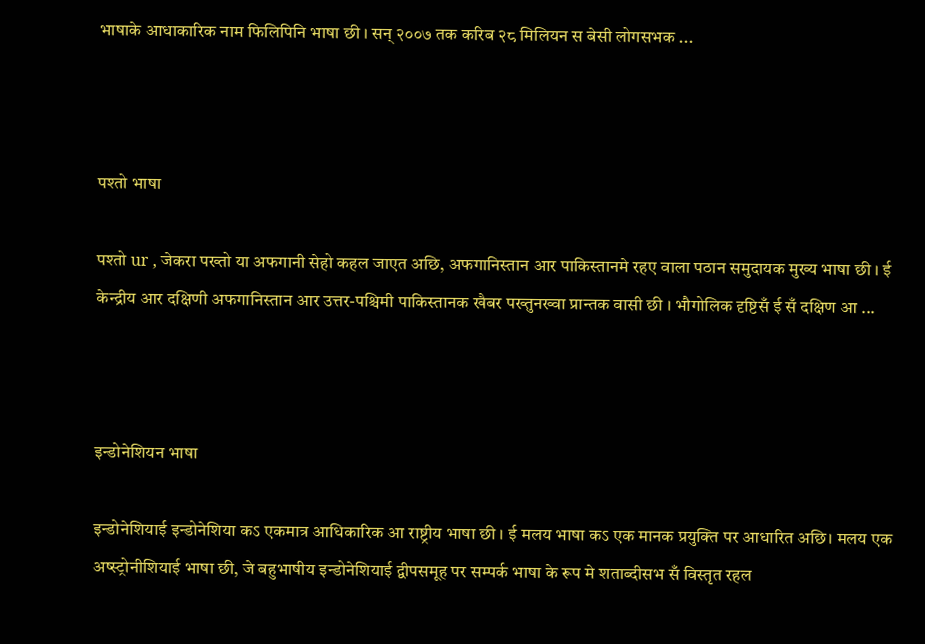भाषाके आधाकारिक नाम फिलिपिनि भाषा छी । सन् २००७ तक करिब २८ मिलियन स बेसी लोगसभक ...



पश्तो भाषा

पश्तो ur , जेकरा पख्तो या अफगानी सेहो कहल जाएत अछि, अफगानिस्तान आर पाकिस्तानमे रहए वाला पठान समुदायक मुख्य भाषा छी । ई केन्द्रीय आर दक्षिणी अफगानिस्तान आर उत्तर-पश्चिमी पाकिस्तानक खैबर पख्तुनख्वा प्रान्तक वासी छी । भौगोलिक दृष्टिसँ ई सँ दक्षिण आ ...



इन्डोनेशियन भाषा

इन्डोनेशियाई इन्डोनेशिया कऽ एकमात्र आधिकारिक आ राष्ट्रीय भाषा छी । ई मलय भाषा कऽ एक मानक प्रयुक्ति पर आधारित अछि। मलय एक अष्स्ट्रोनीशियाई भाषा छी, जे बहुभाषीय इन्डोनेशियाई द्वीपसमूह पर सम्पर्क भाषा के रूप मे शताब्दीसभ सँ विस्तृत रहल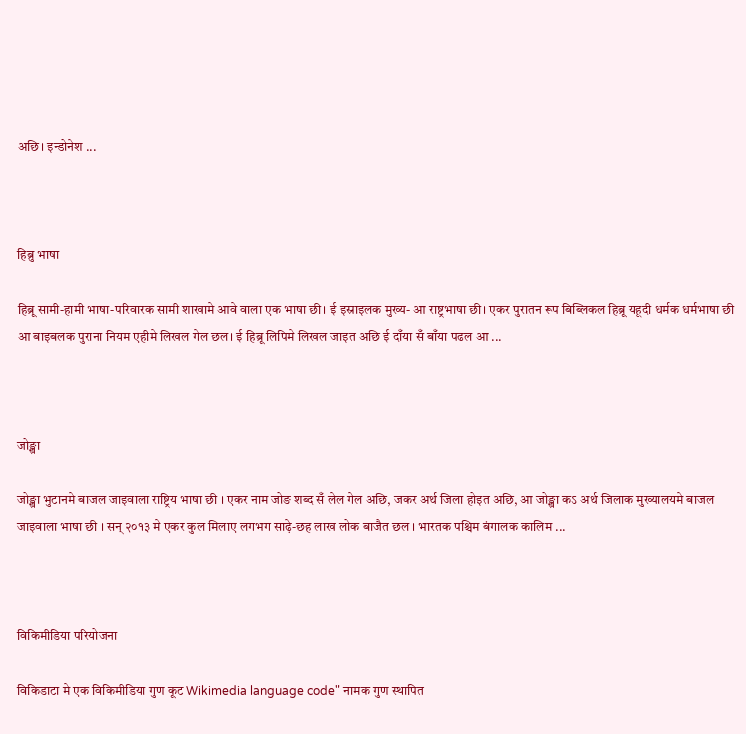अछि। इन्डोनेश ...



हिब्रु भाषा

हिब्रू सामी-हामी भाषा-परिवारक सामी शाखामे आवे वाला एक भाषा छी। ई इस्राइलक मुख्य- आ राष्ट्रभाषा छी। एकर पुरातन रूप बिब्लिकल हिब्रू यहूदी धर्मक धर्मभाषा छी आ बाइबलक पुराना नियम एहीमे लिखल गेल छल। ई हिब्रू लिपिमे लिखल जाइत अछि ई दाँया सँ बाँया पढल आ ...



जोङ्खा

जोङ्खा भुटानमे बाजल जाइवाला राष्ट्रिय भाषा छी । एकर नाम जोङ शब्द सँ लेल गेल अछि, जकर अर्थ जिला होइत अछि, आ जोङ्खा कऽ अर्थ जिलाक मुख्यालयमे बाजल जाइवाला भाषा छी । सन् २०१३ मे एकर कुल मिलाए लगभग साढ़े-छह लाख लोक बाजैत छल । भारतक पश्चिम बंगालक कालिम ...



विकिमीडिया परियोजना

विकिडाटा मे एक विकिमीडिया गुण कूट Wikimedia language code" नामक गुण स्थापित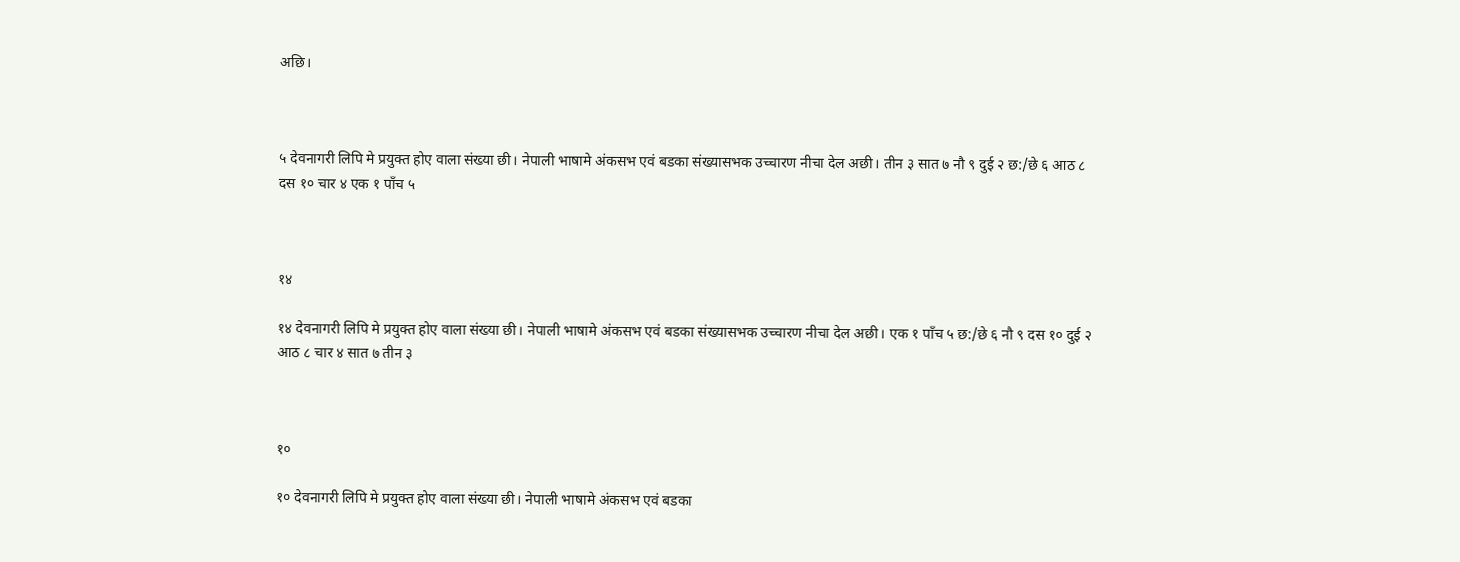अछि।



५ देवनागरी लिपि मे प्रयुक्त होए वाला संख्या छी। नेपाली भाषामे अंकसभ एवं बडका संख्यासभक उच्चारण नीचा देल अछी। तीन ३ सात ७ नौ ९ दुई २ छ:/छे ६ आठ ८ दस १० चार ४ एक १ पाँच ५



१४

१४ देवनागरी लिपि मे प्रयुक्त होए वाला संख्या छी। नेपाली भाषामे अंकसभ एवं बडका संख्यासभक उच्चारण नीचा देल अछी। एक १ पाँच ५ छ:/छे ६ नौ ९ दस १० दुई २ आठ ८ चार ४ सात ७ तीन ३



१०

१० देवनागरी लिपि मे प्रयुक्त होए वाला संख्या छी। नेपाली भाषामे अंकसभ एवं बडका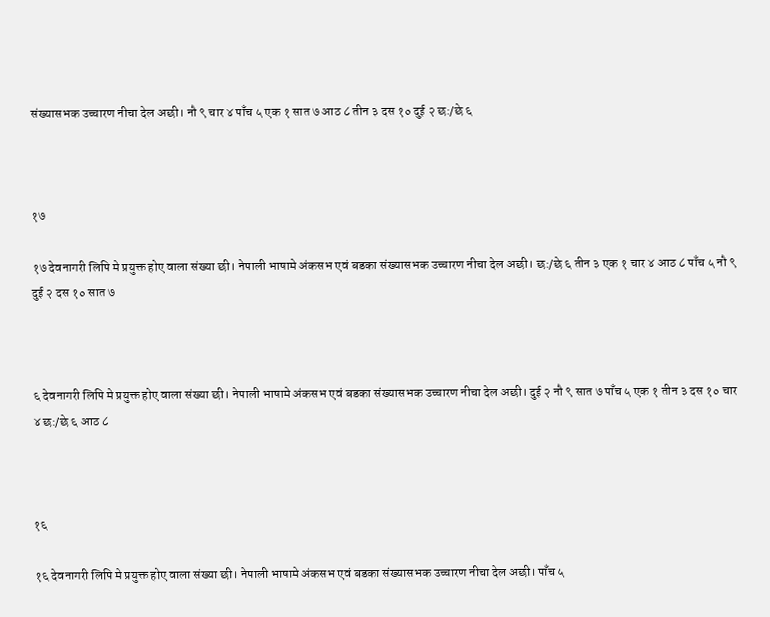संख्यासभक उच्चारण नीचा देल अछी। नौ ९ चार ४ पाँच ५ एक १ सात ७ आठ ८ तीन ३ दस १० दुई २ छ:/छे ६



१७

१७ देवनागरी लिपि मे प्रयुक्त होए वाला संख्या छी। नेपाली भाषामे अंकसभ एवं बडका संख्यासभक उच्चारण नीचा देल अछी। छ:/छे ६ तीन ३ एक १ चार ४ आठ ८ पाँच ५ नौ ९ दुई २ दस १० सात ७



६ देवनागरी लिपि मे प्रयुक्त होए वाला संख्या छी। नेपाली भाषामे अंकसभ एवं बडका संख्यासभक उच्चारण नीचा देल अछी। दुई २ नौ ९ सात ७ पाँच ५ एक १ तीन ३ दस १० चार ४ छ:/छे ६ आठ ८



१६

१६ देवनागरी लिपि मे प्रयुक्त होए वाला संख्या छी। नेपाली भाषामे अंकसभ एवं बडका संख्यासभक उच्चारण नीचा देल अछी। पाँच ५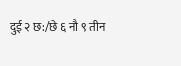दुई २ छ:/छे ६ नौ ९ तीन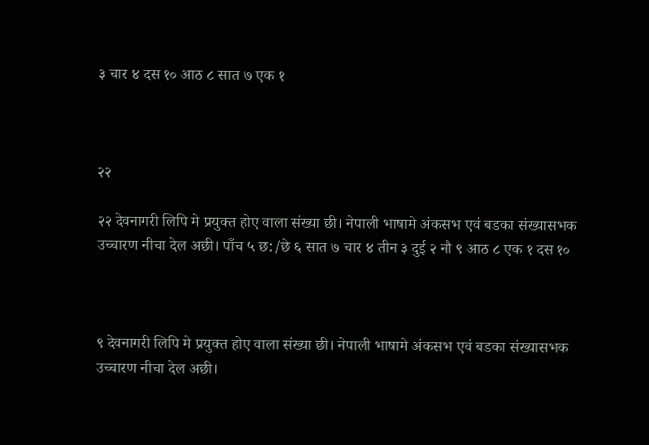३ चार ४ दस १० आठ ८ सात ७ एक १



२२

२२ देवनागरी लिपि मे प्रयुक्त होए वाला संख्या छी। नेपाली भाषामे अंकसभ एवं बडका संख्यासभक उच्चारण नीचा देल अछी। पाँच ५ छ:/छे ६ सात ७ चार ४ तीन ३ दुई २ नौ ९ आठ ८ एक १ दस १०



९ देवनागरी लिपि मे प्रयुक्त होए वाला संख्या छी। नेपाली भाषामे अंकसभ एवं बडका संख्यासभक उच्चारण नीचा देल अछी।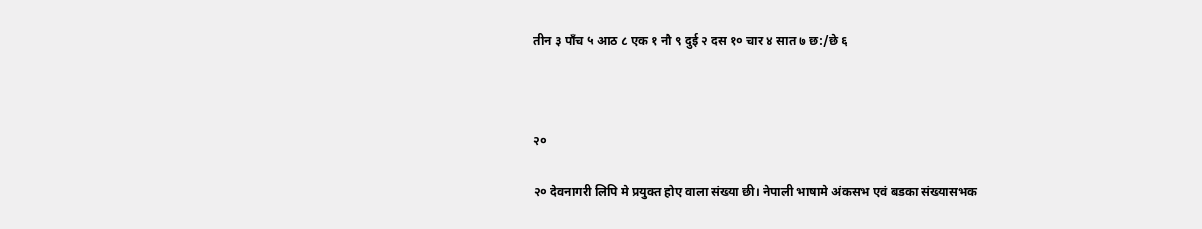तीन ३ पाँच ५ आठ ८ एक १ नौ ९ दुई २ दस १० चार ४ सात ७ छ:/छे ६



२०

२० देवनागरी लिपि मे प्रयुक्त होए वाला संख्या छी। नेपाली भाषामे अंकसभ एवं बडका संख्यासभक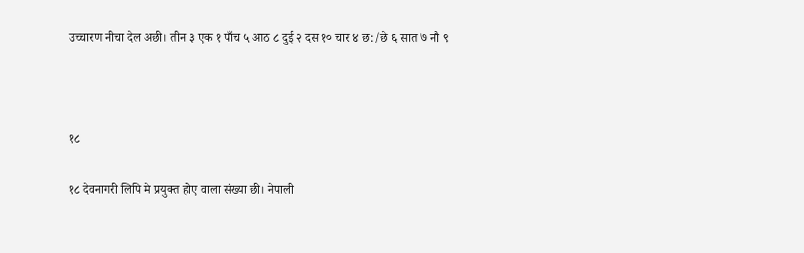उच्चारण नीचा देल अछी। तीन ३ एक १ पाँच ५ आठ ८ दुई २ दस १० चार ४ छ:/छे ६ सात ७ नौ ९



१८

१८ देवनागरी लिपि मे प्रयुक्त होए वाला संख्या छी। नेपाली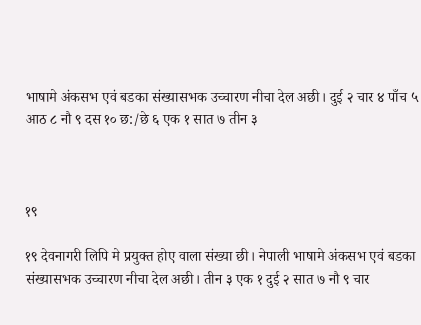भाषामे अंकसभ एवं बडका संख्यासभक उच्चारण नीचा देल अछी। दुई २ चार ४ पाँच ५ आठ ८ नौ ९ दस १० छ:/छे ६ एक १ सात ७ तीन ३



१९

१९ देवनागरी लिपि मे प्रयुक्त होए वाला संख्या छी। नेपाली भाषामे अंकसभ एवं बडका संख्यासभक उच्चारण नीचा देल अछी। तीन ३ एक १ दुई २ सात ७ नौ ९ चार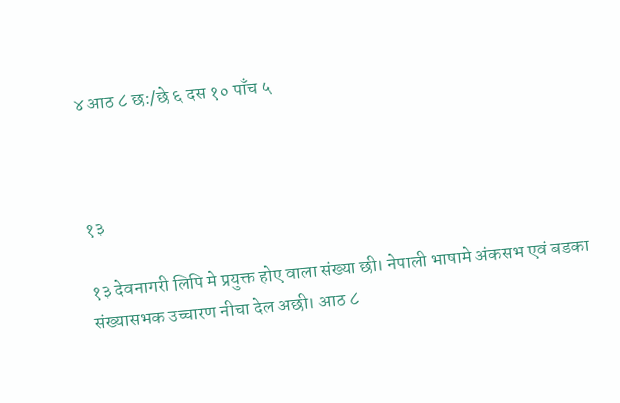४ आठ ८ छ:/छे ६ दस १० पाँच ५



१३

१३ देवनागरी लिपि मे प्रयुक्त होए वाला संख्या छी। नेपाली भाषामे अंकसभ एवं बडका संख्यासभक उच्चारण नीचा देल अछी। आठ ८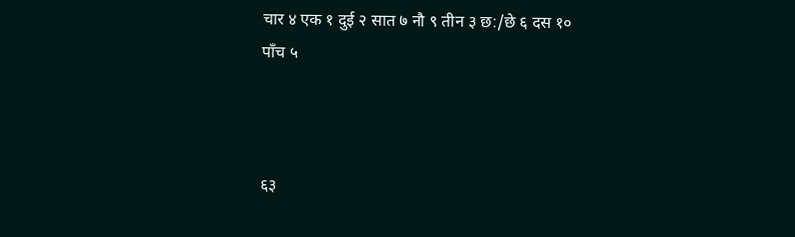चार ४ एक १ दुई २ सात ७ नौ ९ तीन ३ छ:/छे ६ दस १० पाँच ५



६३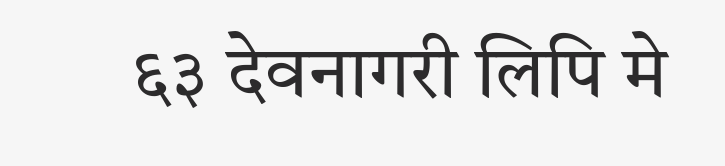६३ देवनागरी लिपि मे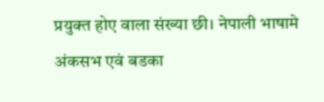प्रयुक्त होए वाला संख्या छी। नेपाली भाषामे अंकसभ एवं बडका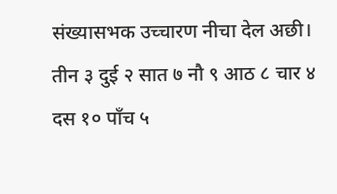संख्यासभक उच्चारण नीचा देल अछी। तीन ३ दुई २ सात ७ नौ ९ आठ ८ चार ४ दस १० पाँच ५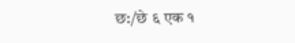छ:/छे ६ एक १